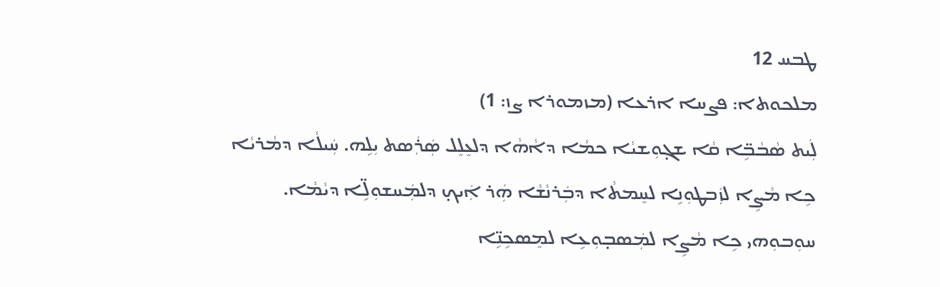ܛܒܚ 12
ܡܠܟܘܬܐ: ܦܨܚܐ ܐܪܥܐ (ܡܙܡܘܪܐ ܨܙ: 1)
ܠܲܝܬ ܣܵܒܵܒܹ̈ܐ ܩܵܐ ܫܓ̣ܘܼܫܝܵܐ ܟܡܵܐ ܕܐܵܗܵܐ ܕܠܥܸܠܸܠ ܣܲܪܲܣܬ ܝܼܠܹܗ. ܚܲܝܠܵܐ ܕܡܵܪܝܵܐ ܟܹܐ ܡܵܨܹܐ ܠܙܲܒܛܘܼܢܹܐ ܠܚܸܡܬܵܐ ܕܒܲܪܢܵܫܵܐ ܗܲܪ ܐܲܝܟ̣ ܕܠܡܲܚܫܘܼܠܹ̈ܐ ܕܝܵܡܵܐ. ܚܘܼܒܘܼܗܝ ܟܹܐ ܡܵܨܹܐ ܠܡܲܣܒ̣ܘܼܥܹܐ ܠܡܸܣܟܹܢܹ̈ܐ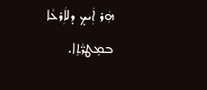ܗܲܪ ܐܲܝܟ̣ ܕܠܐܲܪܥܵܐ ܒܡܸܛܖ̈ܵܬܹܐ.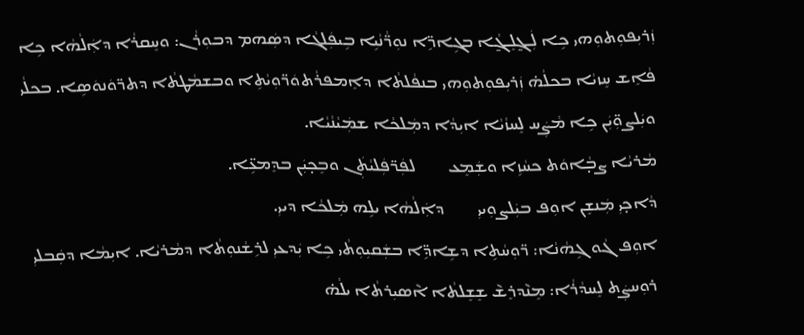ܙܲܪܝܼܦܘܼܬܘܼܗܝ ܟܹܐ ܠܲܓ̰ܠܸܓ̰ܵܐ ܒܓܹܐܖܹ̈ܐ ܢܘܼܖ̈ܵܢܵܝܹܐ ܒܹܝܦܲܠܓܵܐ ܕܣܲܗܡ ܕܒܘܼܪܵܢ: ܘܚܸܩܪܵܐ ܕܐܲܠܵܗܵܐ ܟܹܐ ܦܵܐܸܫ ܚܸܙܝܵܐ ܒܟܠܵܗ̇ ܙܲܪܝܼܦܘܼܬܘܼܗܝ ܒܢܦܵܠܬܵܐ ܕܐܸܡܦܪܵܬܘܿܖ̈ܘܼܝܵܬܹܐ ܘܒܫܡܵܛܬܵܐ ܕܬܖ̈ܘܿܢܘܿܣܹܐ. ܒܟܠܵܝ ܘܝܲܠܨܘܼ̈ܝܲܢ ܟܹܐ ܡܵܨܲܚ ܠܸܚܙܵܝܵܐ ܐܝܼܕܵܐ ܕܡܲܠܟܵܐ ܫܡܲܝܵܢܵܝܵܐ.
ܡܵܪܝܵܐ ܨܒ̣ܵܐܘܿܬ ܟܚܵܙܹܐ ܘܫܲܡܸܥ        ܠܦܲܖ̈ܦܲܠܝܵܬܲܢ ܘܒܸܟ̣ܝܲܢ ܒܕܸܡܥܹ̈ܐ.
ܕܵܐܟ̣ܝܼ ܡܲܢܫܸܢ ܐܘܼܦ ܒܝܲܠܨܘܼܝܝܼ        ܕܐܲܠܵܗܵܐ ܝܠܹܗ ܡܲܠܟܵܐ ܕܝܝܼ.
ܐܘܼܦ ܓܵܘ ܓܹܗܵܢܵܐ: ܖ̈ܘܼܚܵܬܹܐ ܕܫܹܐܕܹ̈ܐ ܒܫܲܩܝܼܘܼܬܵܝ ܟܹܐ ܝܲܕܥܝܼ ܠܪܹܫܵܢܘܼܬܵܐ ܕܡܵܪܝܵܐ. ܐܝܼܡܵܐ ܕܩܲܒܠܝܼ ܪܘܼܚܨܲܬ ܠܸܚܕܵܪܵܐ: ܡܸܢ݉ܕܪܸܫ݉ ܫܸܫܸܠܬܵܐ ܐ݉ܣܝܼܪܬܵܐ ܝܠܵܗ̇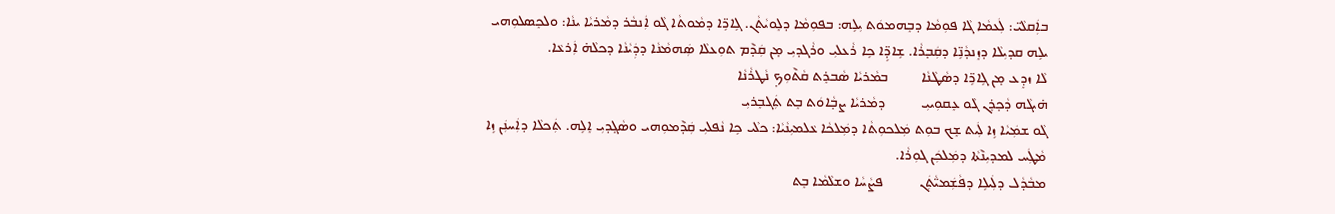ܒܐܲܩܠܵܝ̈: ܠܲܥܡܵܐ ܓܵܐ ܦܘܼܡܵܐ ܕܒܸܗܡܘܿܬ ܝܼܠܹܗ: ܒܦܘܼܡܵܐ ܕܠܸܘܝܵܬܵܢ. ܓܹܐܖܹ̈ܐ ܕܡܵܘܬܵܐ ܓܵܘ ܐܲܢܒܵܪ ܕܡܵܪܝܵܐ ܝܢܵܐ: ܘܠܟܸܣܠܘܼܗܝ ܝܠܹܗ ܩܕܝܼܠܵܐ ܕܙܸܢܕܵܢܹ̈ܐ ܕܩܲܒ̣ܪܵܐ. ܫܹܐܕܹ̈ܐ ܟܹܐ ܪܵܥܠܝܼ ܘܪܵܓܕܝܼ ܡ̣ܢ ܩܲܕ݉ܡ ܬܘܼܥܠܵܐ ܣܲܗܡܵܢܵܐ ܕܕܲܝܵܢܵܐ ܕܟܠܵܗ̇ ܐܲܪܥܵܐ.
ܠܵܐ ܙܕܸܥ ܡ̣ܢ ܓܹܐܖܹ̈ܐ ܕܣܵܛܵܢܵܐ         ܒܡܵܪܝܵܐ ܣܵܒܪܸܬ ܩܵܬ݉ܘܼܟ̣ ܢܵܛܪܵܢܵܐ
ܗ̇ܝܓܵܗ ܕܵܟ̣ܪܸܢ ܓܵܘ ܥܸܩܘܼܝܝܼ          ܕܡܵܪܝܵܐ ܨܒ̣ܵܐܘܿܬ ܒܸܬ ܬܲܓܒܸܪܝܼ
ܓܵܘ ܫܡܲܝܵܐ ܙܹܐ ܠܲܝܬ ܫܸܟ ܒܘܼܬ ܡܲܠܟܘܼܬܵܐ ܕܡܲܠܟܵܐ ܥܵܠܡܝܼܢܵܝܵܐ: ܟܠܵܝ ܟܹܐ ܢܵܦܠܝܼ ܩܲܕ݉ܡܘܼܗܝ ܘܣܵܓ̣ܕܝܼ ܐܸܠܹܗ. ܬܲܟܠܵܐ ܕܐܲܚܢܲܢ ܙܹܐ ܡܵܛܲܚ ܠܡܕܝܼܢ݉ܬܵܐ ܕܡܲܠܟܲܢ ܓܘܼܪܵܐ.
ܡܒܵܕܵܠ ܕܠܲܝܠܹܐ ܕܦܵܫܲܡܝ̈ܵܬܲܢ          ܦܨܵܚܵܐ ܘܫܠܵܡܵܐ ܒܸܬ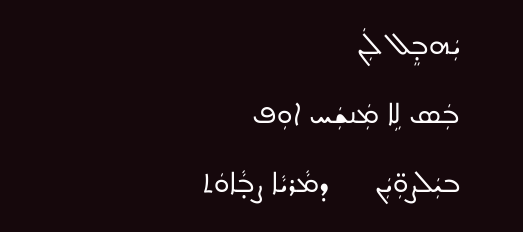ܝܲܗܒ̣ܸܠ ܠܲܢ
ܒܲܣ ܠܹܐ ܡܲܢܫܲܚ ܐܘܼܦ ܒܝܲܠܨܘܼ̈ܝܲܢ      ܕܡܵܪܝܵܐ ܨܒ̣ܵܐܘܿܬ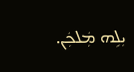ܝܼܠܹܗ ܡܲܠܟܲܢ.